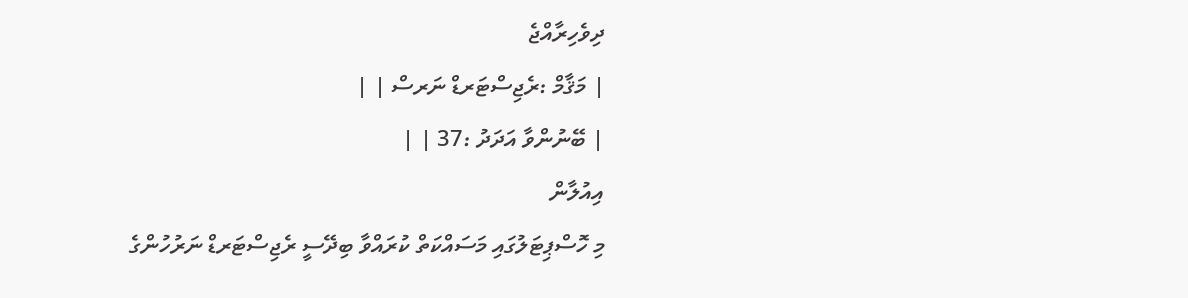ދިވެހިރާއްޖެ
| މަޤާމް :ރެޖިސްޓަރޑް ނަރސް | |
| ބޭނުންވާ އަދަދު :37 | |
އިއުލާން
މި ހޮސްޕިޓަލުގައި މަސައްކަތް ކުރައްވާ ބިދޭސީ ރެޖިސްޓަރޑް ނަރުހުންގެ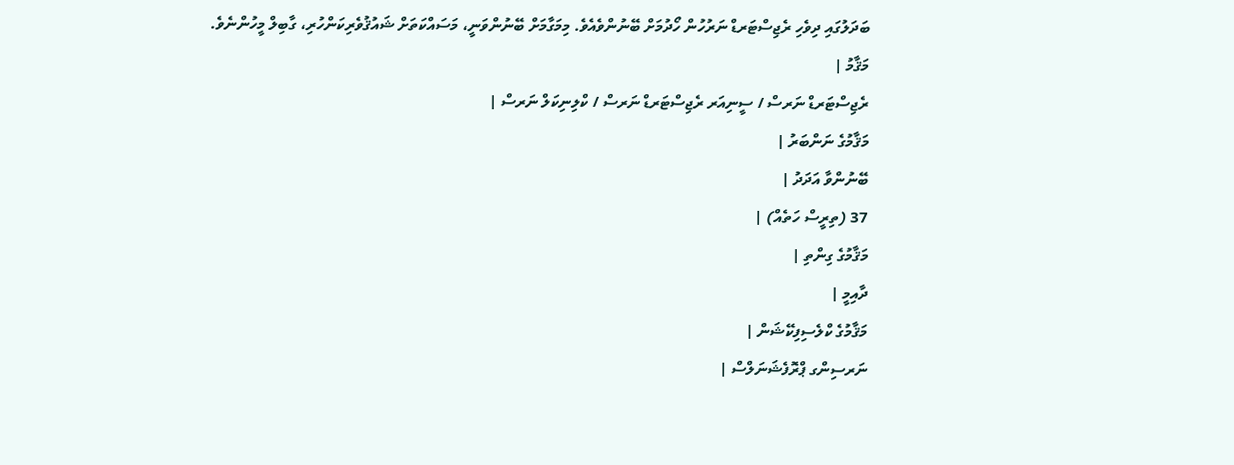ބަދަލުގައި ދިވެހި ރެޖިސްޓަރޑް ނަރުހުން ހޯދުމަށް ބޭނުންވެއެވެ. މިމަގާމަށް ބޭނުންވަނީ، މަސައްކަތަށް ޝައުޤުވެރިކަންހުރި، ގާބިލް މީހުންނެވެ.
މަޤާމު |
ރެޖިސްޓަރޑް ނަރސް / ސީނިއަރ ރެޖިސްޓަރޑް ނަރސް / ކްލިނިކަލް ނަރސް |
މަޤާމުގެ ނަންބަރު |
ބޭނުންވާ އަދަދު |
37 (ތިރީސް ހަތެއް) |
މަޤާމުގެ ގިންތި |
ދާއިމީ |
މަޤާމުގެ ކްލެސިފިކޭޝަން |
ނަރސިންގ ޕްރޮފެޝަނަލްސް |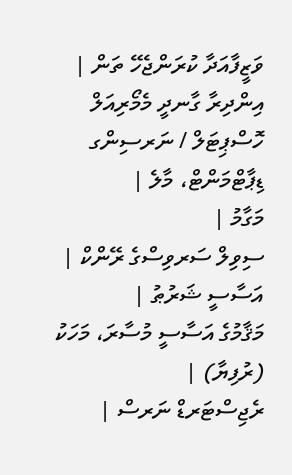ވަޒީފާއަދާ ކުރަންޖެހޭ ތަން |
އިންދިރާ ގާނދީ މެމޯރިއަލް ހޮސްޕިޓަލް / ނަރސިންގ ޑިޕާޓްމަންޓް، މާލެ |
މަގާމު |
ސިވިލް ސަރވިސްގެ ރޭންކް |
އަސާސީ ޝަރުޠު |
މަޤާމުގެ އަސާސީ މުސާރަ، މަހަކު (ރުފިޔާ) |
ރެޖިސްޓަރޑް ނަރސް |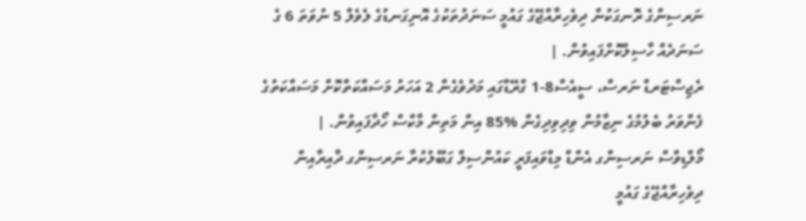ނަރސިންގެ ރޮނގަކުން ދިވެހިރާއްޖޭގެ ގައުމީ ސަނަދުތަކުގެ އޮނިގަނޑުގެ ލެވެލް 5 ނުވަތަ 6 ގެ ސަނަދެއް ހާސިލްކޮށްފައިވުން. |
ރެޖިސްޓަރޑް ނަރސް، ސީއެސް8-1 ގްރޭޑްގައި މަދުވެގެން 2 އަހަރު މަސައްކަތްކޮށް މަސައްކަތުގެ ފެންވަރު ބެލުމުގެ ނިޒާމުން ވިދިވިދިގެން %85 އިން މަތިން މާކްސް ހޯދާފައިވުން. |
މޯލްޑިވްސް ނަރސިންގ އެންޑް މިޑްވައިފަރީ ކައުންސިލް ގަބޫލުކުރާ ނަރސިންގ ދާއިރާއިން ދިވެހިރާއްޖޭގެ ގައުމީ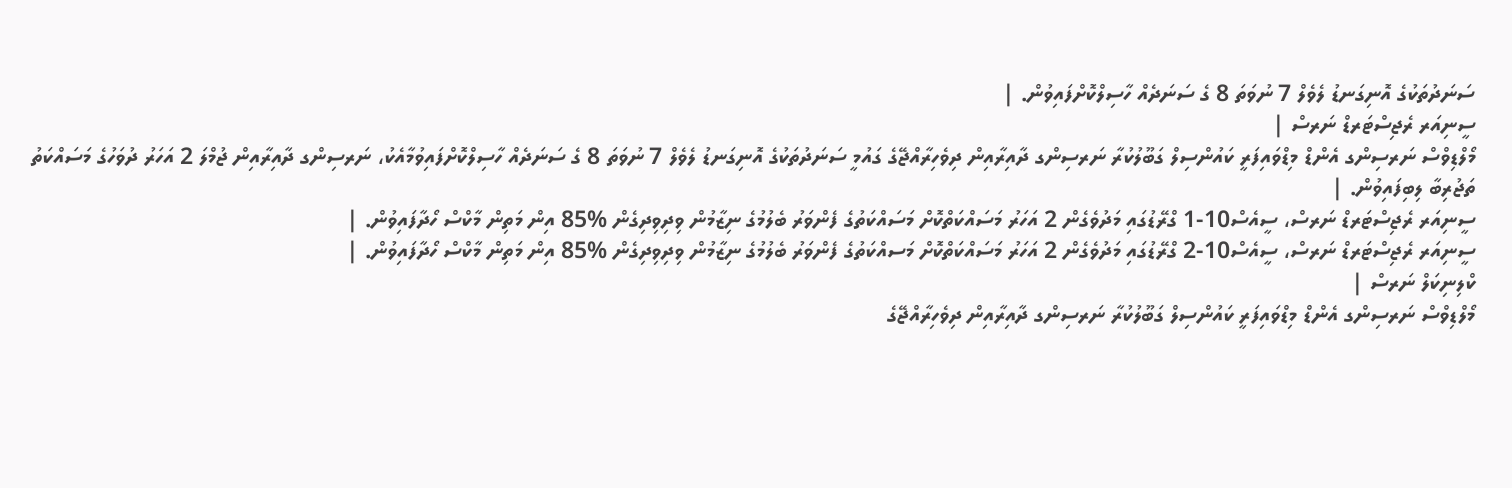ސަނަދުތަކުގެ އޮނިގަނޑު ލެވެލް 7 ނުވަތަ 8 ގެ ސަނަދެއް ހާސިލްކޮށްފައިވުން. |
ސީނިއަރ ރެޖިސްޓަރޑް ނަރސް |
މޯލްޑިވްސް ނަރސިންގ އެންޑް މިޑްވައިފަރީ ކައުންސިލް ގަބޫލުކުރާ ނަރސިންގ ދާއިރާއިން ދިވެހިރާއްޖޭގެ ގައުމީ ސަނަދުތަކުގެ އޮނިގަނޑު ލެވެލް 7 ނުވަތަ 8 ގެ ސަނަދެއް ހާސިލްކޮށްފައިވުމާއެކު، ނަރސިންގ ދާއިރާއިން ޖުމްލަ 2 އަހަރު ދުވަހުގެ މަސައްކަތު ތަޖުރިބާ ލިބިފައިވުން. |
ސީނިއަރ ރެޖިސްޓަރޑް ނަރސް، ސީއެސް10-1 ގްރޭޑުގައި މަދުވެގެން 2 އަހަރު މަސައްކަތްކޮށް މަސައްކަތުގެ ފެންވަރު ބެލުމުގެ ނިޒާމުން ވިދިވިދިގެން %85 އިން މަތިން މާކްސް ހޯދާފައިވުން. |
ސީނިއަރ ރެޖިސްޓަރޑް ނަރސް، ސީއެސް10-2 ގްރޭޑުގައި މަދުވެގެން 2 އަހަރު މަސައްކަތްކޮށް މަސއްކަތުގެ ފެންވަރު ބެލުމުގެ ނިޒާމުން ވިދިވިދިގެން %85 އިން މަތިން މާކްސް ހޯދާފައިވުން. |
ކްލިނިކަލް ނަރސް |
މޯލްޑިވްސް ނަރސިންގ އެންޑް މިޑްވައިފަރީ ކައުންސިލް ގަބޫލުކުރާ ނަރސިންގ ދާއިރާއިން ދިވެހިރާއްޖޭގެ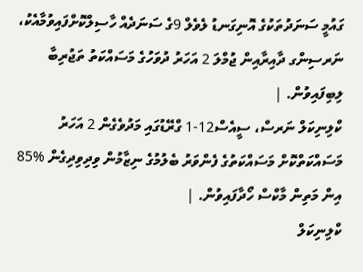ގައުމީ ސަނަދުތަކުގެ އޮނިގަނޑު ލެވެލް 9ގެ ސަނަދެއް ހާސިލްކޮށްފައިވުމާއެކު، ނަރސިންގ ދާއިރާއިން ޖުމްލަ 2 އަހަރު ދުވަހުގެ މަސައްކަތު ތަޖުރިބާ ލިބިފައިވުން. |
ކްލިނިކަލް ނަރސް، ސީއެސް12-1 ގްރޭޑުގައި މަދުވެގެން 2 އަހަރު މަސައްކަތްކޮށް މަސައްކަތުގެ ފެންވަރު ބެލުމުގެ ނިޒާމުން ވިދިވިދިގެން %85 އިން މަތިން މާކްސް ހޯދާފައިވުން. |
ކްލިނިކަލް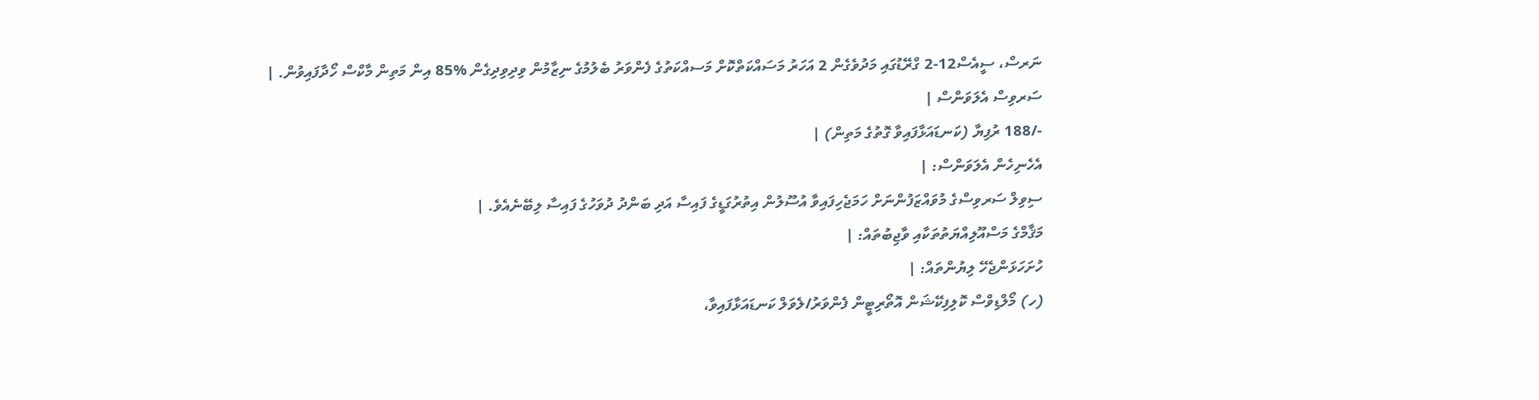ނަރސް، ސީއެސް12-2 ގްރޭޑުގައި މަދުވެގެން 2 އަހަރު މަސައްކަތްކޮށް މަސއްކަތުގެ ފެންވަރު ބެލުމުގެ ނިޒާމުން ވިދިވިދިގެން %85 އިން މަތިން މާކްސް ހޯދާފައިވުން. |
ސަރވިސް އެލަވަންސް |
-/188 ރުފިޔާ (ކަނޑައަޅާފައިވާ ގޮތުގެ މަތިން) |
އެހެނިހެން އެލަވަންސް: |
ސިވިލް ސަރވިސްގެ މުވައްޒަފުންނަށް ހަމަޖެހިފައިވާ އުސޫލުން އިތުރުގަޑީގެ ފައިސާ އަދި ބަންދު ދުވަހުގެ ފައިސާ ލިބޭނެއެވެ. |
މަޤާމްގެ މަސްއޫލިއްޔަތުތަކާއި ވާޖިބުތައް: |
ހުށަހަޅަންޖެހޭ ލިޔުންތައް: |
(ހ) މޯލްޑިވްސް ކޮލިފިކޭޝަން އޮތޯރިޓީން ފެންވަރު/ލެވަލް ކަނޑައަޅާފައިވާ،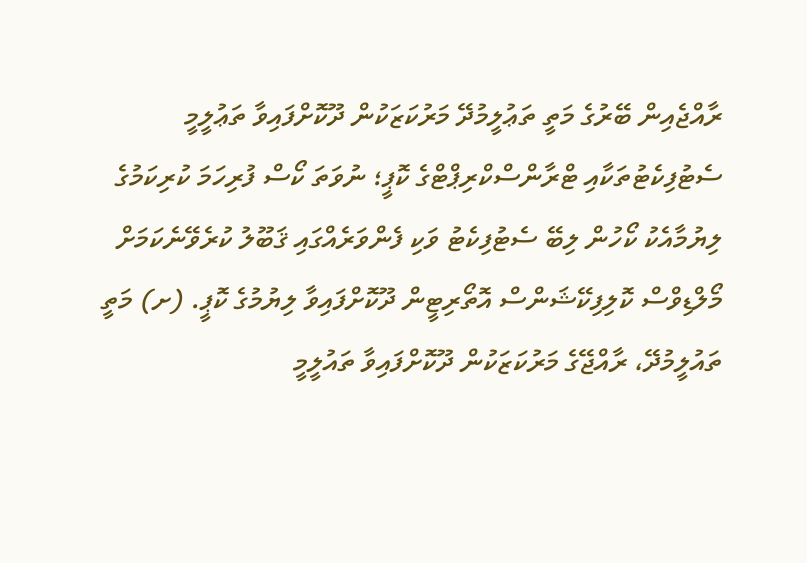ރާއްޖެއިން ބޭރުގެ މަތީ ތަޢުލީމުދޭ މަރުކަޒަކުން ދޫކޮށްފައިވާ ތަޢުލީމީ ސެޓުފިކެޓުތަކާއި ޓްރާންސްކްރިޕްޓްގެ ކޮޕީ؛ ނުވަތަ ކޯސް ފުރިހަމަ ކުރިކަމުގެ ލިޔުމާއެކު ކޯހުން ލިބޭ ސެޓުފިކެޓު ވަކި ފެންވަރެއްގައި ޤަބޫލު ކުރެވޭނެކަމަށް މޯލްޑިވްސް ކޮލިފިކޭޝަންސް އޮތޯރިޓީން ދޫކޮށްފައިވާ ލިޔުމުގެ ކޮޕީ. (ށ) މަތީ ތައުލީމުދޭ، ރާއްޖޭގެ މަރުކަޒަކުން ދޫކޮށްފައިވާ ތައުލީމީ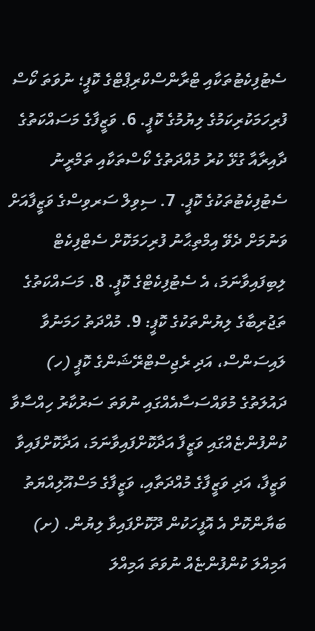ސެޓުފިކެޓުތަކާއި ޓްރާންސްކްރިޕްޓްގެ ކޮޕީ؛ ނުވަތަ ކޯސް ފުރިހަމަކުރިކަމުގެ ލިޔުމުގެ ކޮޕީ. 6. ވަޒީފާގެ މަސައްކަތުގެ ދާއިރާއާ ގުޅޭ ކުރު މުއްދަތުގެ ކޯސްތަކާއި ތަމްރީނު ސެޓުފިކެޓުތަކުގެ ކޮޕީ. 7. ސިވިލް ސަރވިސްގެ ވަޒީފާއަށް ވަނުމަށް ދެވޭ އިމްތިޙާނު ފުރިހަމަކޮށް ސެޓްފިކެޓް ލިބިފައިވާނަމަ، އެ ސެޓުފިކެޓްގެ ކޮޕީ. 8. މަސައްކަތުގެ ތަޖުރިބާގެ ލިޔުންތަކުގެ ކޮޕީ: 9. މުއްދަތު ހަމަނުވާ ލައިސަންސް، އަދި ރެޖިސްޓްރޭޝަންގެ ކޮޕީ (ހ) ދައުލަތުގެ މުވައްސަސާއެއްގައި ނުވަތަ ސަރުކާރު ހިއްސާވާ ކުންފުންޏެއްގައި ވަޒީފާ އަދާކޮށްފައިވާނަމަ، އަދާކޮށްފައިވާ ވަޒީފާ، އަދި ވަޒީފާގެ މުއްދަތާއި، ވަޒީފާގެ މަސްއޫލިއްޔަތު ބަޔާންކޮށް އެ އޮފީހަކުން ދޫކޮށްފައިވާ ލިޔުން. (ށ) އަމިއްލަ ކުންފުންޏެއް ނުވަތަ އަމިއްލަ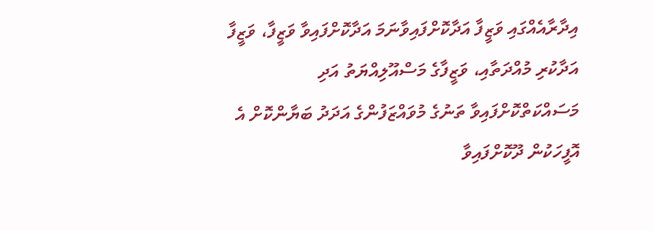އިދާރާއެއްގައި ވަޒީފާ އަދާކޮށްފައިވާނަމަ އަދާކޮށްފައިވާ ވަޒީފާ، ވަޒީފާ އަދާކުރި މުއްދަތާއި، ވަޒީފާގެ މަސްއޫލިއްޔަތު އަދި މަސައްކަތްކޮށްފައިވާ ތަނުގެ މުވައްޒަފުންގެ އަދަދު ބަޔާންކޮށް އެ އޮފީހަކުން ދޫކޮށްފައިވާ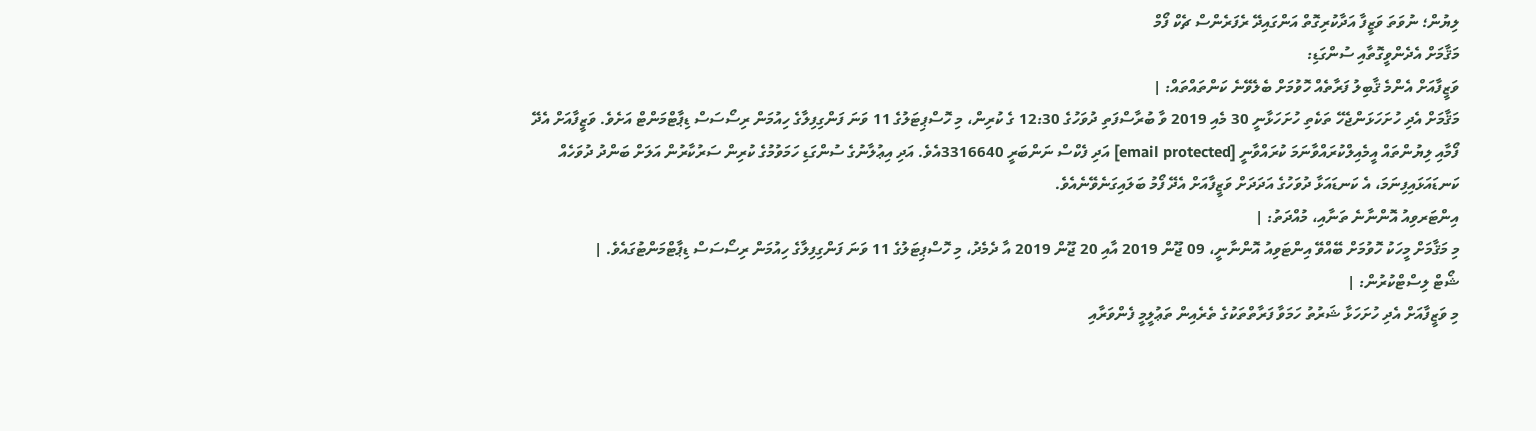ލިޔުން؛ ނުވަތަ ވަޒީފާ އަދާކުރިގޮތް އަންގައިދޭ ރެފަރެންސް ޗެކް ފޯމް
މަޤާމަށް އެދެންވީގޮތާއި ސުންގަޑި:
ވަޒީފާއަށް އެންމެ ޤާބިލު ފަރާތެއް ހޮވުމަށް ބެލެވޭނެ ކަންތައްތައް: |
މަޤާމަށް އެދި ހުށަހަޅަންޖެހޭ ތަކެތި ހުށަހަޅާނީ 30 މެއި 2019 ވާ ބުރާސްފަތި ދުވަހުގެ 12:30 ގެ ކުރިން، މި ހޮސްޕިޓަލުގެ 11 ވަނަ ފަންގިފިލާގެ ހިއުމަން ރިސޯސަސް ޑިޕާޓްމަންޓް އަށެވެ. ވަޒީފާއަށް އެދޭ ފޯމާއި ލިޔުންތައް އީމެއިލްކުރައްވާނަމަ ކުރައްވާނީ [email protected] އަދި ފެކްސް ނަންބަރީ 3316640އެވެ. އަދި އިޢުލާނުގެ ސުންގަޑި ހަމަވުމުގެ ކުރިން ސަރުކާރުން އަލަށް ބަންދު ދުވަހެއް ކަނޑައަޅައިފިނަމަ، އެ ކަނޑައަޅާ ދުވަހުގެ އަދަދަށް ވަޒީފާއަށް އެދޭ ފޯމު ބަލައިގަނެވޭނެއެވެ.
އިންޓަރވިއު އޮންނާނެ ތަނާއި، މުއްދަތު: |
މި މަޤާމަށް މީހަކު ހޮވުމަށް ބޭއްވޭ އިންޓަވިއު އޮންނާނީ، 09 ޖޫން 2019 އާއި 20 ޖޫން 2019 އާ ދެމެދު، މި ހޮސްޕިޓަލުގެ 11 ވަނަ ފަންގިފިލާގެ ހިއުމަން ރިސޯސަސް ޑިޕާޓްމަންޓުގައެވެ. |
ޝޯޓް ލިސްޓްކުރުން: |
މި ވަޒީފާއަށް އެދި ހުށަހަޅާ ޝަރުތު ހަމަވާ ފަރާތްތަކުގެ ތެރެއިން ތަޢުލީމީ ފެންވަރާއި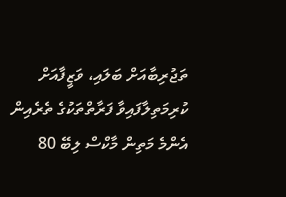ތަޖުރިބާއަށް ބަލައި، ވަޒީފާއަށް ކުރިމަތިލާފައިވާ ފަރާތްތަކުގެ ތެރެއިން އެންމެ މަތިން މާކްސް ލިބޭ 80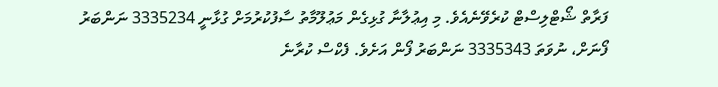ފަރާތް ޝޯޓްލިސްޓް ކުރެވޭނެއެވެ. މި އިޢުލާނާ ގުޅިގެން މަޢުލޫމާތު ސާފުކުރުމަށް ގުޅާނީ 3335234 ނަންބަރު ފޯނަށް، ނުވަތަ 3335343 ނަންބަރު ފޯން އަށެވެ. ފެކްސް ކުރާނެ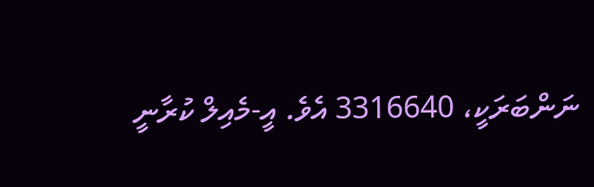ނަންބަރަކީ، 3316640 އެވެ. އީ-މެއިލް ކުރާނީ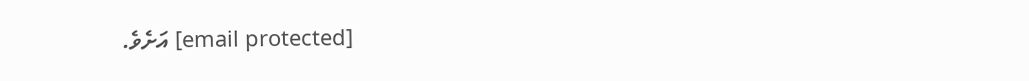[email protected] އަށެވެ.